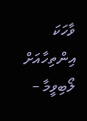ވާހަކަ
އިންތިހާއަށް ލޯބިވީމާ –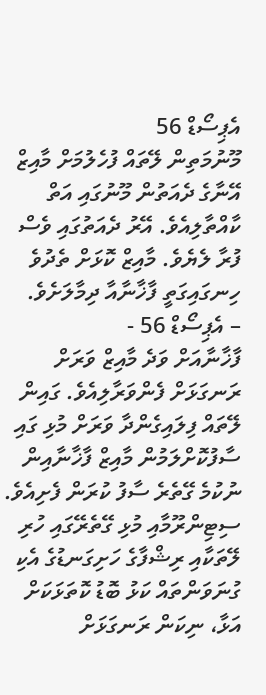އެޕިސޯޑް 56
މޫނުމަތިން ލޭތައް ފުހެލުމަށް މާއިޒް އޭނާގެ ދެއަތުން މޫނުގައި އަތް ކާއްތާލިއެވެ. އޭރު ދެއަތުގައި ވެސް ފުރާ ލެޔެވެ. މާއިޒް ކޮޅަށް ތެދުވެ ހިނގައިގަތީ ފާޚާނާއާ ދިމާލަށެވެ.
– އެޕިސޯޑް 56 -
ފާޚާނާއަށް ވަދެ މާއިޒް ވަރަށް ރަނގަޅަށް ފެންވަރާލިއެވެ. ގައިން ލޭތައް ފިލައިގެންދާ ވަރަށް މުޅި ގައި ސާފުކޮށްލަމުން މާއިޒް ފާޚާނާއިން ނުކުމެ ގޭތެރެ ސާފު ކުރަން ފެށިއެވެ. ސިޓިންރޫމާއި މުޅި ގޭތެރޭގައި ހުރި ލޭތަކާއި ރިޝްފާގެ ހަށިގަނޑުގެ އެކި ގުނަވަންތައް ކަޅު ބޮޑު ކޮތަޅަކަށް އަޅާ، ނިކަން ރަނގަޅަށް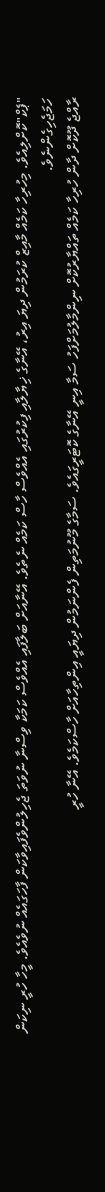"ޕެކް"ކޮށްލިއެވެ. މިހުރިހާ ކަމެއް މާއިޒް ކުރަމުން ދިޔަ އިރު، އޭނާގެ ޚިޔާލާއި ފިކުރުގައި އެއްވެސް ހާސް ކަމެއް ނެތެވެ. އޭނާއަށް ބަލާފައި އެއްވެސް ކަމަކާ ވިސްނާ ނުވަތަ ޖެހިލުންވެފައިވާކަން ފާހަގައެއް ނުވެއެވެ. މީހާ ހުރީ ނިކަން ހަމަޖެހިގެންނެވެ.
ރާއްޖެ ދޫކޮށް ދާން ހުރިހާ ކަމެއް ތައްޔާރުކޮށް ނިންމާލުމަށްފަހު ސަމާ އިނީ އޭނާގެ ކޮޓަރީގައެވެ. ސަމާގެ މޫނުމަތިން ފެންނަމުން ދިޔައީ އިންތިހާއަށް ހާސްކަމެވެ. އޭނާ ހުރީ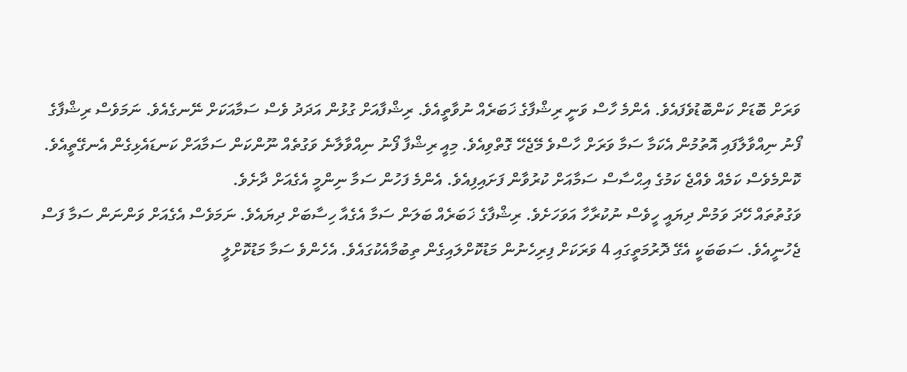ވަރަށް ބޮޑަށް ކަންބޮޑުވެފައެވެ. އެންމެ ހާސް ވަނީ ރިޝްފާގެ ޚަބަރެއް ނުވާތީއެވެ. ރިޝްފާއަށް ގުޅުން އަދަދު ވެސް ސަމާއަކަށް ނޭނގެއެވެ. ނަމަވެސް ރިޝްފާގެ ފޯނު ނިއްވާލާފައި އޮތުމުން އެކަމާ ސަމާ ވަރަށް ހާސްވެ މޭޖެހޭ ގޮތްވިއެވެ. މިއީ ރިޝްފާ ފޯނު ނިއްވާލާނެ ވަގުތެއް ނޫންކަން ސަމާއަށް ކަނޑައެޅިގެން އެނގޭތީއެވެ. ކޮންމެވެސް ކަމެއް ވެއްޖެ ކަމުގެ އިޙްސާސް ސަމާއަށް ކުރުވާން ފަށައިފިއެވެ. އެންމެ ފަހުން ސަމާ ނިންމީ އެގެއަށް ދާށެވެ.
ވަގުތުތައް ހޭދަ ވަމުން ދިޔައީ ހީވެސް ނުކުރާހާ އަވަހަށެވެ. ރިޝްފާގެ ޚަބަރެއް ބަލަން ސަމާ އެގެއާ ހިސާބަށް ދިޔައެވެ. ނަމަވެސް އެގެއަށް ވަންނަން ސަމާ ފަސް ޖެހުނީއެވެ. ސަބަބަކީ އެގޭ ދޮރުމަތީގައި 4 ވަރަކަށް ފިރިހެނުން މަޑުކޮށްލައިގެން ތިބުމާއެކުގައެވެ. އެހެންވެ ސަމާ މަޑުކޮށްލީ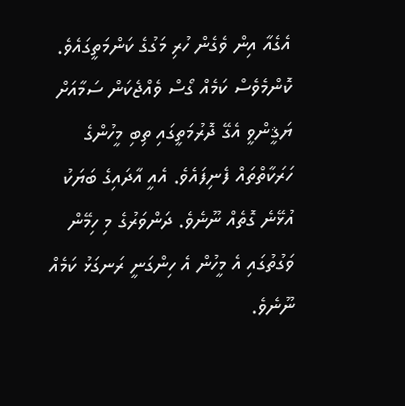އެގެއާ އިން ވެގެން ހުރި މަގުގެ ކަންމަތީގައެވެ. ކޮންމެވެސް ކަމެއް ގޯސް ވެއްޖެކަން ސަމާއަށް ޔަޤީންވީ އެގޭ ދޮރުމަތީގައި ތިބި މީހުންގެ ހަރަކާތްތައް ފެނިފައެވެ. އެއީ އާދައިގެ ބަޔަކު އުޅޭނެ ގޮތެއް ނޫނެވެ. ދަންވަރުގެ މި ހިމޭން ވަގުތުގައި އެ މީހުން އެ ހިންގަނީ ރަނގަޅު ކަމެއް ނޫނެވެ.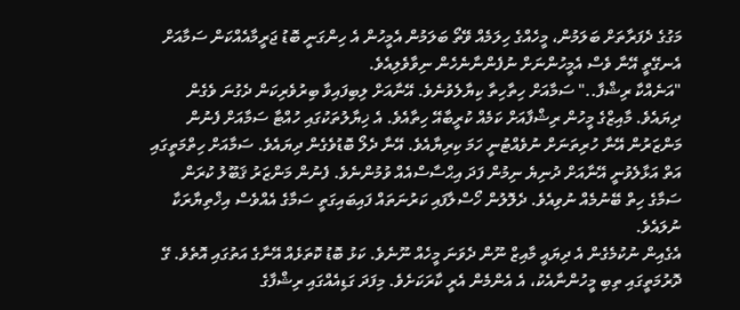މަގުގެ ދެފަރާތަށް ބަލަމުން، މީހެއްގެ ހިލަމެއް ވޭތޯ ބަލަމުން އެމީހުން އެ ހިންގަނީ ބޮޑު ޖަރީމާއެއްކަން ސަމާއަށް އެނގޭތީ އޭނާ ވެސް އެމީހުންނަށް ނުފެންނާނެހެން ނިވާވެލިއެވެ.
"އަނެއްކާ ރިޝްފާ.." ސަމާއަށް ހިތާހިތާ ކިޔާލެވުނެވެ. އޭނާއަށް ލިބިފައިވާ ބިރުވެރިކަން ދެގުނަ ވެގެން ދިޔައެވެ. މާއިޒްގެ މީހުން ރިޝްފާއަށް ކަމެއް ކުރީބާއޭ ހިތާއެވެ. އެ ޚިޔާލުތަކުގައި ހުއްޓާ ސަމާއަށް ފެނުން މަންޒަރުން އޭނާ ހުރިތަނަށް ނުވެއްޓުނީ ހަމަ ކިރިޔާއެވެ. އޭނާ ދެލޯ ބޮޑުވެގެން ދިޔައެވެ. ސަމާއަށް ހިތްމަތީގައި އަތް އަޅާލެވުނީ އޭނާއަށް ދުނިޔެ ނިމުން ފަދަ އިޙްސާސްއެއް ވުމުންނެވެ. ފެނުން މަންޒަރު ޤަބޫލު ކުރަން ސަމާގެ ހިތް ބޭނުމެއް ނުވިއެވެ. ދެލޮލުން ހޯސްލާފައި ކަރުނަތައް ފައިބައިގަތީ ސަމާގެ އެއްވެސް އިޚްތިޔާރަކާ ނުލައެވެ.
އެގެއިން ނުކުމެގެން އެ ދިޔައީ މާއިޒް ނޫން ދެވަނަ މީހެއް ނޫނެވެ. ކަޅު ބޮޑު ކޮތަޅެއް އޭނާގެ އަތުގައި އޮތެވެ. ގޭ ދޮރުމަތީގައި ތިބި މީހުންނާއެކު، އެ އެންމެން އެރީ ކާރަކަށެވެ. މިފަދަ ގަޑިއެއްގައި ރިޝްފާގެ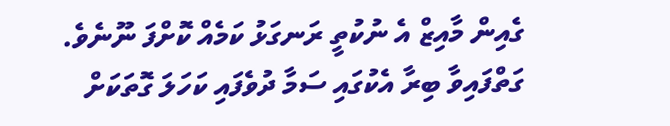ގެއިން މާއިޒް އެ ނުކުތީ ރަނގަޅު ކަމެއް ކޮށްފަ ނޫނެވެ. ގަތްފައިވާ ބިރާ އެކުގައި ސަމާ ދުވެފައި ކަހަލަ ގޮތަކަށް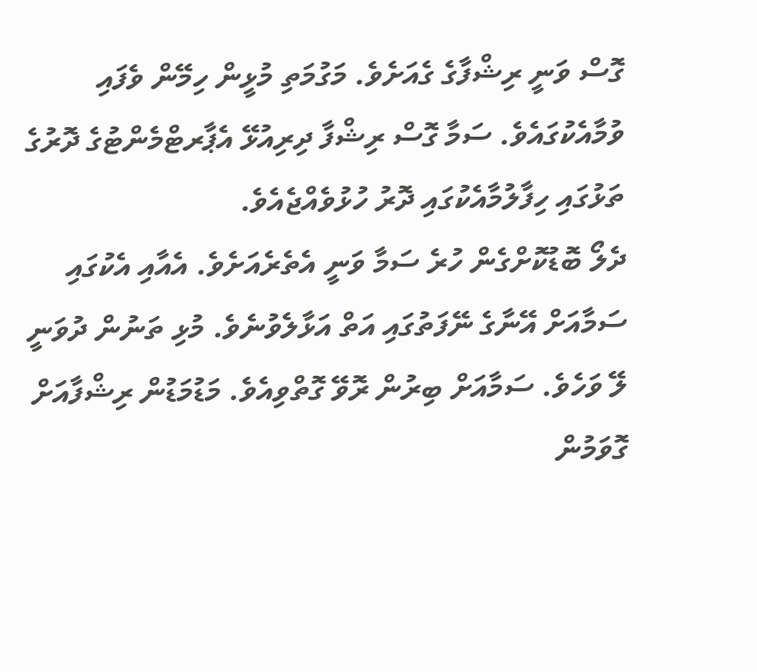ގޮސް ވަނީ ރިޝްފާގެ ގެއަށެވެ. މަގުމަތި މުޅީން ހިމޭން ވެފައި ވުމާއެކުގައެވެ. ސަމާ ގޮސް ރިޝްފާ ދިރިއުޅޭ އެޕާރޓްމެންޓުގެ ދޮރުގެ ތަޅުގައި ހިފާލުމާއެކުގައި ދޮރު ހުޅުވެއްޖެއެވެ.
ދެލޯ ބޮޑުކޮށްގެން ހުރެ ސަމާ ވަނީ އެތެރެއަށެވެ. އެއާއި އެކުގައި ސަމާއަށް އޭނާގެ ނޭފަތުގައި އަތް އަޅާލެވުނެވެ. މުޅި ތަނުން ދުވަނީ ލޭ ވަހެވެ. ސަމާއަށް ބިރުން ރޮވޭ ގޮތްވިއެވެ. މަޑުމަޑުން ރިޝްފާއަށް ގޮވަމުން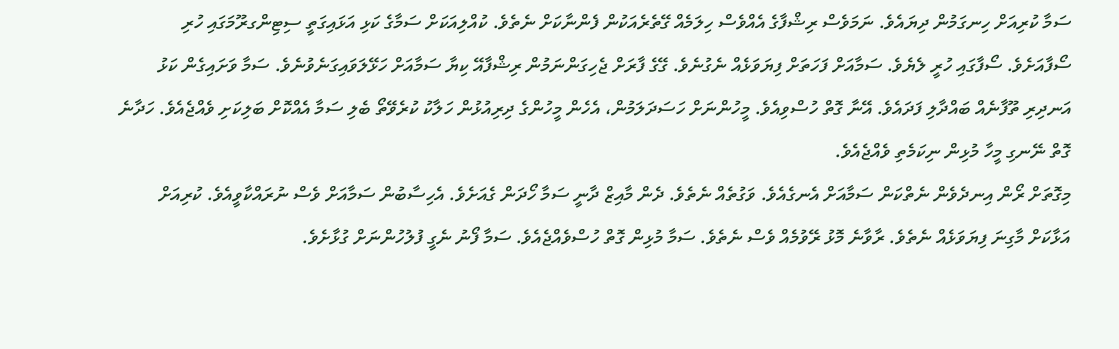ސަމާ ކުރިއަށް ހިނގަމުން ދިޔައެވެ. ނަމަވެސް ރިޝްފާގެ އެއްވެސް ހިލަމެއް ގޭތެރެއަކުން ފެންނާކަށް ނެތެވެ. ކުއްލިއަކަށް ސަމާގެ ކަޅި އަޅައިގަތީ ސިޓިންގރޫމަގައި ހުރި ސޯފާއަށެވެ. ސޯފާގައި ހުރީ ލެޔެވެ. ސަމާއަށް ފަހަތަށް ފިޔަވަޅެއް ނެގުނެވެ. ގޭގެ ފާރަށް ޖެހިގަންނަމުން ރިޝްފާއޭ ކިޔާ ސަމާއަށް ހަޅޭލަވައިގަނެވުނެވެ. ސަމާ ވަށައިގެން ކަޅު އަނދިރި ތޫފާނެއް ބައްދާލި ފަދައެވެ. އޭނާ ގޮތް ހުސްވިއެވެ. މީހުންނަށް ހަސަދަލަމުން، އެހެން މީހުންގެ ދިރިއުޅުން ހަލާކު ކުރެވޭތޯ ބެލި ސަމާ އެއްކޮށް ބަލިކަށި ވެއްޖެއެވެ. ހަދާނެ ގޮތް ނޭނގި މީހާ މުޅިން ނިކަމެތި ވެއްޖެއެވެ.
މިގޮތަށް ރޯން އިނދެވެން ނެތްކަން ސަމާއަށް އެނގެއެވެ. ވަގުތެއް ނެތެވެ. ދެން މާއިޒް ދާނީ ސަމާ ހޯދަން ގެއަށެވެ. އެހިސާބުން ސަމާއަށް ވެސް ނުރައްކާވީއެވެ. ކުރިއަށް އަޅާކަށް މާގިނަ ފިޔަވަޅެއް ނެތެވެ. ރާވާނެ މޮޅު ރޭވުމެއް ވެސް ނެތެވެ. ސަމާ މުޅިން ގޮތް ހުސްވެއްޖެއެވެ. ސަމާ ފޯނު ނެގީ ފުލުހުންނަށް ގުޅާށެވެ.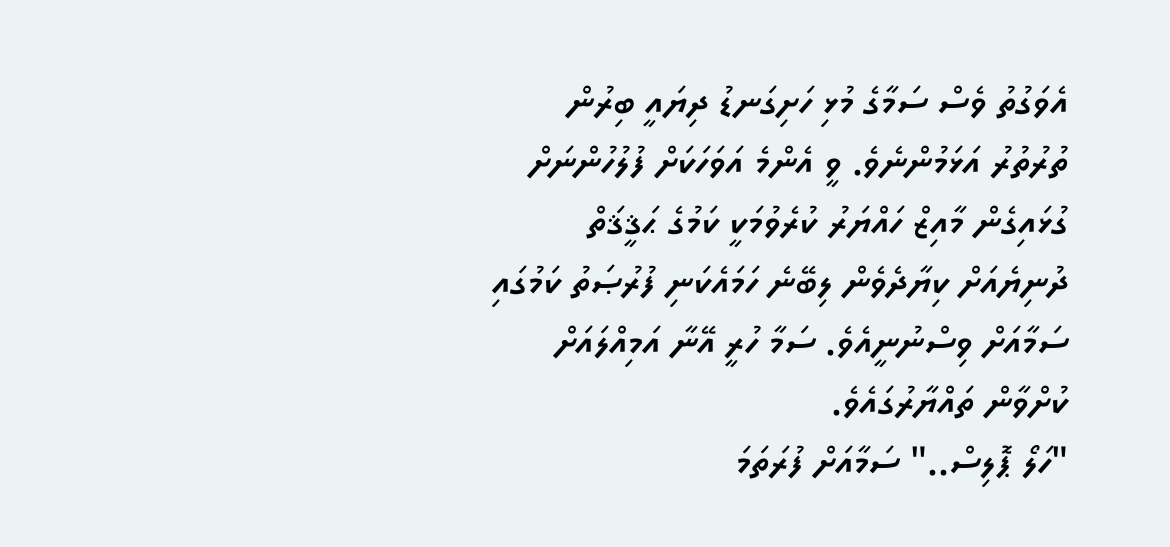އެވަގުތު ވެސް ސަމާގެ މުޅި ހަށިގަނޑު ދިޔައީ ބިރުން ތުރުތުރު އަޅަމުންނެވެ. ވީ އެންމެ އަވަހަކަށް ފުލުހުންނަށް ގުޅައިގެން މާއިޒް ހައްޔަރު ކުރެވުމަކީ ކަމުގެ ޙަޤީޤަތް ދުނިޔެއަށް ކިޔާދެވެން ލިބޭނެ ހަމައެކަނި ފުރުޞަތު ކަމުގައި ސަމާއަށް ވިސްނުނީއެވެ. ސަމާ ހުރީ އޭނާ އަމިއްލައަށް ކުށްވާން ތައްޔާރުގައެވެ.
"ހަލޯ ޕޮލިސް.." ސަމާއަށް ފުރަތަމަ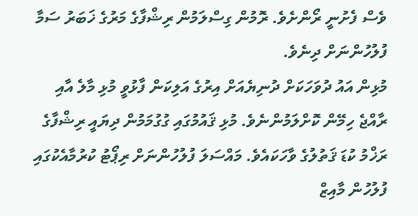ވެސް ފެށުނީ ރޯންށެވެ. ރޮމުން ގިސްލަމުން ރިޝްފާގެ މަރުގެ ޚަބަރު ސަމާ ފުލުހުންނަށް ދިނެވެ.
މުޅިން އައު ދުވަހަކަށް ދުނިޔެއަށް އިރުގެ އަލިކަން ފާޅުވީ މުޅި މާލެ އާއި ރާއްޖެ ހިމޭން ކޮށްލަމުންނެވެ. މުޅި ޤައުމުގައި ގުގުމަމުން ދިޔައީ ރިޝްފާގެ ރަޚްމު ކުޑަ ޤަތުލުގެ ވާހަކައެވެ. މައްސަލަ ފުލުހުންނަށް ރިޕޯޓު ކުރުމާއެކުގައި ފުލުހުން މާއިޒް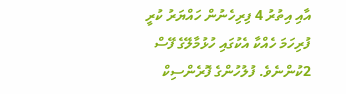އާއި އިތުރު 4 ފިރިހެނުން ހައްޔަރު ކުރީ ފުރިހަމަ ހެއްކާ އެކުގައި ހުޅުމާލޭގެ ފޭސް 2ކުންނެވެ. ފުލުހުންގެ ފޮރެންސިކް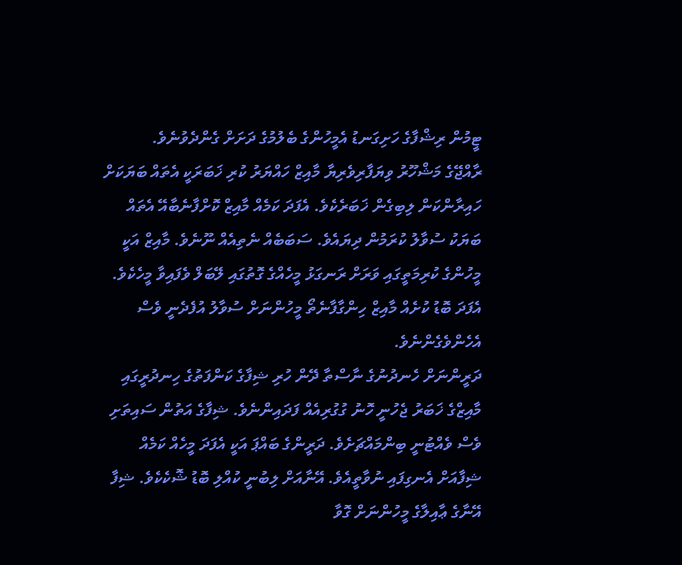ޓީމުން ރިޝްފާގެ ހަށިގަނޑު އެމީހުންގެ ބެލުމުގެ ދަށަށް ގެންދެވުނެވެ.
ރާއްޖޭގެ މަޝްހޫރު ވިޔަފާރިވެރިޔާ މާއިޒް ހައްޔަރު ކުރި ޚަބަރަކީ އެތައް ބަޔަކަށް ހައިރާންކަން ލިބިގެން ޚަބަރެކެވެ. އެފަދަ ކަމެއް މާއިޒް ކޮށްފާނެބާއޭ އެތައް ބަޔަކު ސުވާލު ކުރަމުން ދިޔައެވެ. ސަބަބެއް ނެތިއެއް ނޫނެވެ. މާއިޒް އަކީ މީހުންގެ ކުރިމަތީގައި ވަރަށް ރަނގަޅު މީހެއްގެ ގޮތުގައި ލޭބަލް ވެފައިވާ މީހެކެވެ. އެފަދަ ބޮޑު ކުށެއް މާއިޒް ހިންގާފާނެތޯ މީހުންނަށް ސުވާލު އުފެދެނީ ވެސް އެހެންވެގެންނެވެ.
ދަރީންނަށް ހެނދުނުގެ ނާސްތާ ދޭން ހުރި ޝިފާގެ ކަންފަތުގެ ހިނދުރީގައި މާއިޒްގެ ޚަބަރު ޖެހުނީ ހޮނު ގުގުރިއެއް ފަދައިންނެވެ. ޝިފާގެ އަތުން ސައިތަށި ވެސް ވެއްޓުނީ ބިންމައްޗަށެވެ. ދަރީންގެ ބައްޕަ އަކީ އެފަދަ މީހެއް ކަމެއް ޝިފާއަށް އެނގިފައި ނުވާތީއެވެ. އޭނާއަށް ލިބުނީ ކުއްލި ބޮޑު ޝޮކެކެވެ. ޝިފާ އޭނާގެ ޢާއިލާގެ މީހުންނަށް ގޮވާ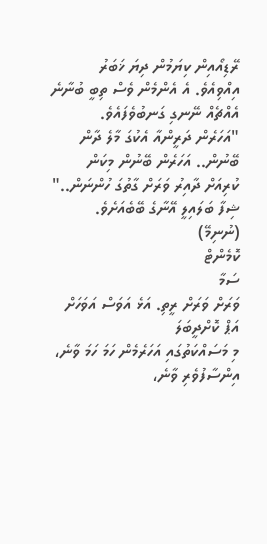ރޭޑިއޯއިން ކިޔަމުން ދިޔަ ޚަބަރު އިއްވިއެވެ. އެ އެންމެން ވެސް ތިބީ ބުނާނެ އެއްޗެއް ނޭނގި ގަނބުވެފައެވެ.
"އަހަރެން ދަރީންއާ އެކުގަ މާލެ ދާން ބޭނުން.. އަހަރެން ބޭނުން މިކަން ކުރިއަށް ދާއިރު ވަރަށް ގާތުގަ ހުންނަން.." ޝިފާ ބަލައިލީ އޭނާގެ ބޭބެއަށެވެ. (ނުނިމޭ)
ކޮމެންޓް
ސަމާ
ވަރަށް ވަރަށް ރީތި. އަޅެ އަވަސް އަވަހަށް އަޕް ކޮށްދީބަލަ
މި މަސައްކަތުގައި އަހަރެމެން ހަމަ ހަމަ ވާނެ، އިންސާފުވެރި ވާނެ،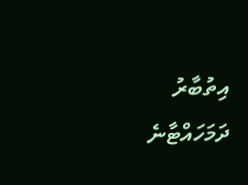އިތުބާރު ދަމަހައްޓާނެ